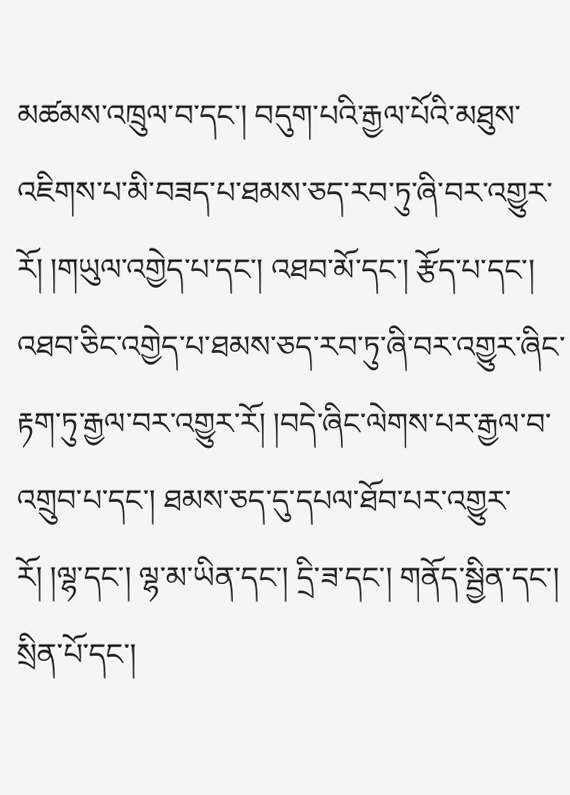མཚམས་འཁྲུལ་བ་དང་། བདུག་པའི་རྒྱལ་པོའི་མཐུས་འཇིགས་པ་མི་བཟད་པ་ཐམས་ཅད་རབ་ཏུ་ཞི་བར་འགྱུར་རོ། །གཡུལ་འགྱེད་པ་དང་། འཐབ་མོ་དང་། རྩོད་པ་དང་། འཐབ་ཅིང་འགྱེད་པ་ཐམས་ཅད་རབ་ཏུ་ཞི་བར་འགྱུར་ཞིང་རྟག་ཏུ་རྒྱལ་བར་འགྱུར་རོ། །བདེ་ཞིང་ལེགས་པར་རྒྱལ་བ་འགྲུབ་པ་དང་། ཐམས་ཅད་དུ་དཔལ་ཐོབ་པར་འགྱུར་རོ། །ལྷ་དང་། ལྷ་མ་ཡིན་དང་། དྲི་ཟ་དང་། གནོད་སྦྱིན་དང་། སྲིན་པོ་དང་།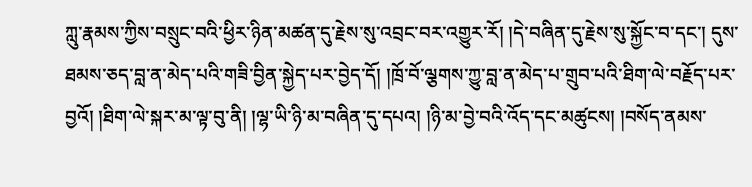ཀླུ་རྣམས་ཀྱིས་བསྲུང་བའི་ཕྱིར་ཉིན་མཚན་དུ་རྗེས་སུ་འབྲང་བར་འགྱུར་རོ། །དེ་བཞིན་དུ་རྗེས་སུ་སྐྱོང་བ་དང་། དུས་ཐམས་ཅད་བླ་ན་མེད་པའི་གཟི་བྱིན་སྐྱེད་པར་བྱེད་དོ། །ཁྲོ་བོ་ལྕགས་ཀྱུ་བླ་ན་མེད་པ་གྲུབ་པའི་ཐིག་ལེ་བརྗོད་པར་བྱའོ། །ཐིག་ལེ་སྐར་མ་ལྟ་བུ་ནི། །ལྷ་ཡི་ཉི་མ་བཞིན་དུ་དཔའ། །ཉི་མ་བྱེ་བའི་འོད་དང་མཚུངས། །བསོད་ནམས་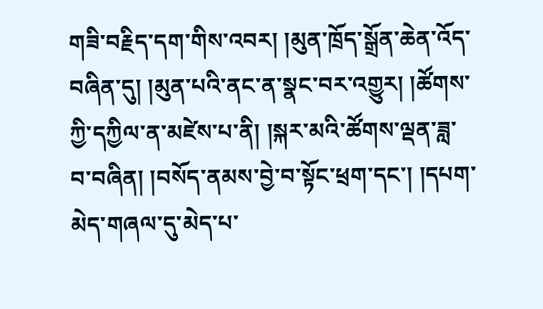གཟི་བརྗིད་དག་གིས་འབར། །མུན་ཁྲོད་སྒྲོན་ཆེན་འོད་བཞིན་དུ། །མུན་པའི་ནང་ན་སྣང་བར་འགྱུར། །ཚོགས་ཀྱི་དཀྱིལ་ན་མཛེས་པ་ནི། །སྐར་མའི་ཚོགས་ལྡན་ཟླ་བ་བཞིན། །བསོད་ནམས་བྱེ་བ་སྟོང་ཕྲག་དང་། །དཔག་མེད་གཞལ་དུ་མེད་པ་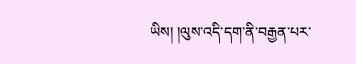ཡིས། །ལུས་འདི་དག་ནི་བརྒྱན་པར་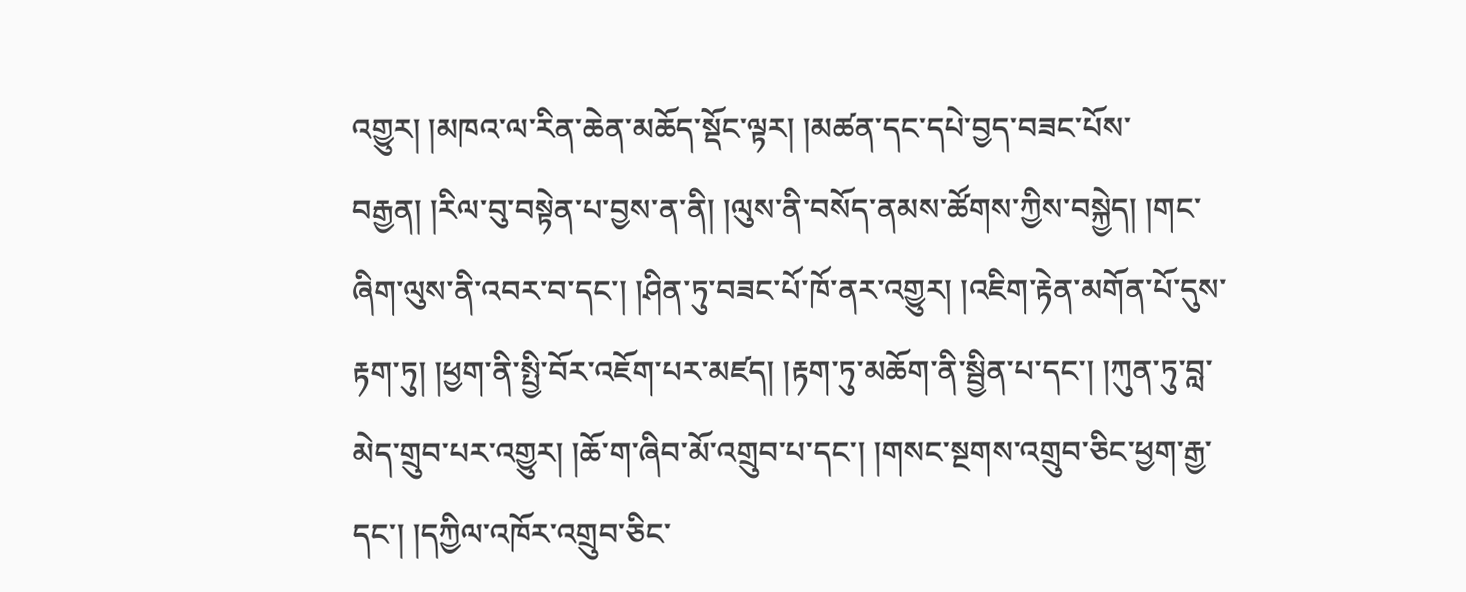འགྱུར། །མཁའ་ལ་རིན་ཆེན་མཆོད་སྡོང་ལྟར། །མཚན་དང་དཔེ་བྱད་བཟང་པོས་བརྒྱན། །རིལ་བུ་བསྟེན་པ་བྱས་ན་ནི། །ལུས་ནི་བསོད་ནམས་ཚོགས་ཀྱིས་བསྐྱེད། །གང་ཞིག་ལུས་ནི་འབར་བ་དང་། །ཤིན་ཏུ་བཟང་པོ་ཁོ་ནར་འགྱུར། །འཇིག་རྟེན་མགོན་པོ་དུས་རྟག་ཏུ། །ཕྱག་ནི་སྤྱི་བོར་འཇོག་པར་མཛད། །རྟག་ཏུ་མཆོག་ནི་སྦྱིན་པ་དང་། །ཀུན་ཏུ་བླ་མེད་གྲུབ་པར་འགྱུར། །ཆོ་ག་ཞིབ་མོ་འགྲུབ་པ་དང་། །གསང་སྔགས་འགྲུབ་ཅིང་ཕྱག་རྒྱ་དང་། །དཀྱིལ་འཁོར་འགྲུབ་ཅིང་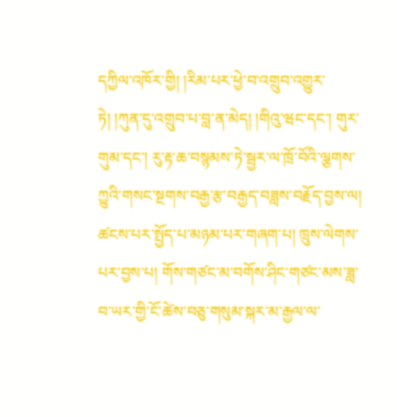དཀྱིལ་འཁོར་གྱི། །རིམ་པར་ཕྱེ་བ་འགྲུབ་འགྱུར་ཏེ། །ཀུན་དུ་འགྲུབ་པ་བླ་ན་མེད། །གིའུ་ཝང་དང་། གུར་གུམ་དང་། རུ་རྟ་ཆ་བསྙམས་ཏེ་སྦྱར་ལ་ཁྲོ་བོའི་ལྕགས་ཀྱུའི་གསང་སྔགས་བརྒྱ་རྩ་བརྒྱད་བཟླས་བརྗོད་བྱས་ལ། ཚངས་པར་སྤྱོད་པ་མཉམ་པར་གཞག་པ། ཁྲུས་ལེགས་པར་བྱས་པ། གོས་གཙང་མ་བགོས་ཤིང་གཙང་མས་ཟླ་བ་ཡར་གྱི་ངོ་ཚེས་བཅུ་གསུམ་སྐར་མ་རྒྱལ་ལ་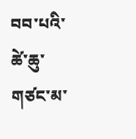བབ་པའི་ཚེ་ཆུ་གཙང་མ་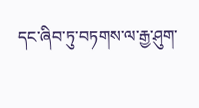དང་ཞིབ་ཏུ་བཏགས་ལ་རྒྱ་ཤུག་